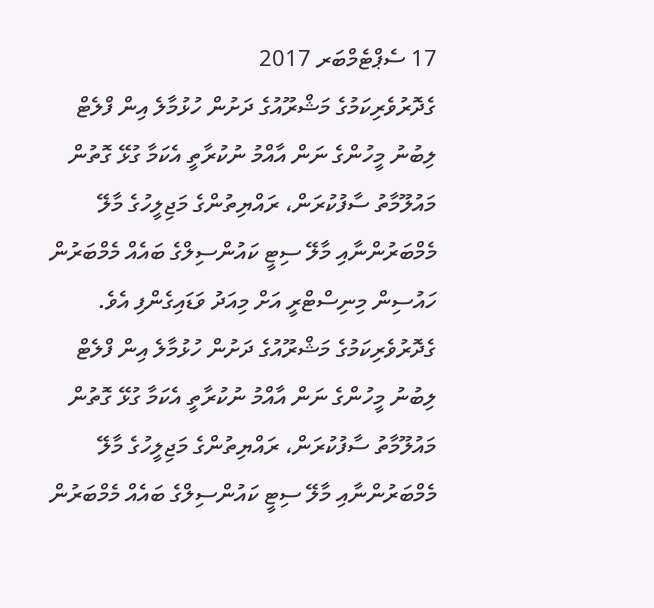17 ސެޕްޓެމްބަރ 2017
ގެދޮރުވެރިކަމުގެ މަޝްރޫއުގެ ދަށުން ހުޅުމާލެ އިން ފްލެޓް ލިބުނު މީހުންގެ ނަން އާއްމު ނުކުރާތީ އެކަމާ ގުޅޭ ގޮތުން މައުލޫމާތު ސާފުކުރަން، ރައްޔިތުންގެ މަޖިލީހުގެ މާލޭ މެމްބަރުންނާއި މާލޭ ސިޓީ ކައުންސިލްގެ ބައެއް މެމްބަރުން ހައުސިން މިނިސްޓްރީ އަށް މިއަދު ވަޑައިގެންފި އެވެ.
ގެދޮރުވެރިކަމުގެ މަޝްރޫއުގެ ދަށުން ހުޅުމާލެ އިން ފްލެޓް ލިބުނު މީހުންގެ ނަން އާއްމު ނުކުރާތީ އެކަމާ ގުޅޭ ގޮތުން މައުލޫމާތު ސާފުކުރަން، ރައްޔިތުންގެ މަޖިލީހުގެ މާލޭ މެމްބަރުންނާއި މާލޭ ސިޓީ ކައުންސިލްގެ ބައެއް މެމްބަރުން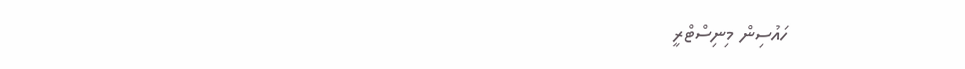ހައުސިން މިނިސްޓްރީ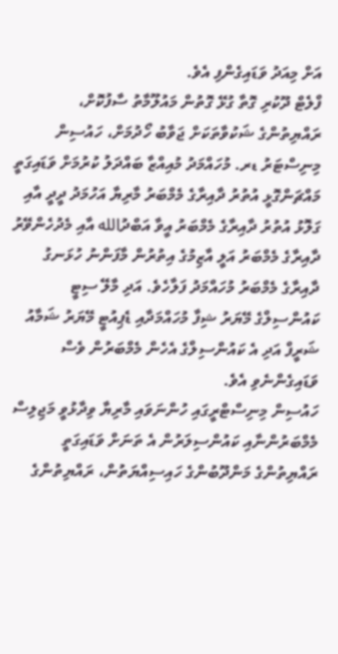އަށް މިއަދު ވަޑައިގެންފި އެވެ.
ފްލެޓް ދޫކުރި ގޮތާ ގުޅޭ ގޮތުން މައުލޫމާތު ސާފުކޮށް، ރައްޔިތުންގެ ޝަކުވާތަކަށް ޖަވާބު ހޯދުމަށް، ހައުސިން މިނިސްޓަރު ޑރ. މުހައްމަދު މުއިއްޒާ ބައްދަލު ކުރުމަށް ވަޑައިގަތީ މައްޗަންގޮޅީ އުތުރު ދާއިރާގެ މެމްބަރު މާރިޔާ އަހުމަދު ދީދީ އާއި ގަލޮޅު އުތުރު ދާއިރާގެ މެމްބަރު އީވާ އަބްދުالله އާއި މެދުހެންވޭރު ދާއިރާގެ މެމްބަރު އަލީ އާޒިމުގެ އިތުރުން މާފަންނު ހުޅަނގު ދާއިރާގެ މެމްބަރު މުހައްމަދު ފަލާހެވެ. އަދި މާލޭ ސިޓީ ކައުންސިލްގެ މޭޔަރު ޝިފާ މުހައްމަދާއި ޑެޕިއުޓީ މޭޔަރު ޝަމާއު ޝަރީފް އަދި އެ ކައުންސިލްގެ އެހެން މެމްބަރުން ވެސް ވަޑައިގެންނެވި އެވެ.
ހައުސިން މިނިސްޓްރީގައި ހުންނަވައި މާރިޔާ ވިދާޅުވީ މަޖިލިސް މެމްބަރުންނާއި ކައުންސިލަރުން އެ ތަނަށް ވަޑައިގަތީ ރައްޔިތުންގެ މަންދޫބުންގެ ހައިސިއްޔަތުން، ރައްޔިތުންގެ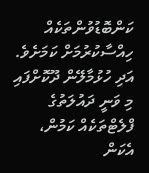ކަންބޮޑުވުންތަކެއް ހިއްސާކުރުމަށް ކަމަށެވެ. އަދި ހުޅުމާލޭން ދޫކޮށްފައި މި ވަނީ ދައުލަތުގެ ފްލެޓްތަކެއް ކަމުން، އެކަން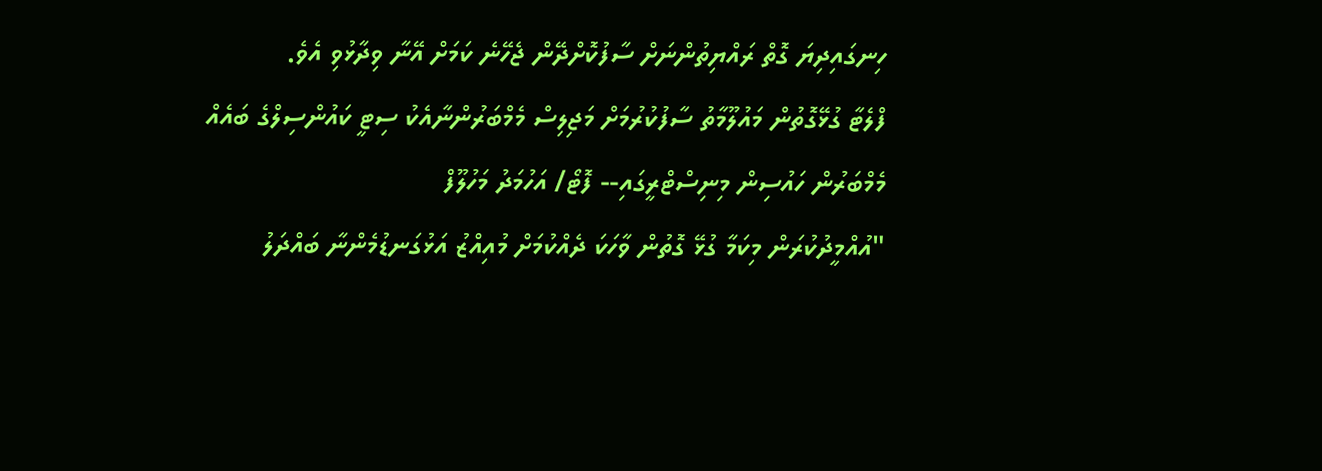ހިނގައިދިޔަ ގޮތް ރައްޔިތުންނަށް ސާފުކޮށްދޭން ޖެހޭނެ ކަމަށް އޭނާ ވިދާޅުވި އެވެ.
ފްލެޓާ ގުޅޭގޮތުން މައުލޫމާތު ސާފުކުރުމަށް މަޖިލިސް މެމްބަރުންނާއެކު ސިޓީ ކައުންސިލްގެ ބައެއް މެމްބަރުން ހައުސިން މިނިސްޓްރީގައި-- ފޮޓޯ/ އަހުމަދު މަހުލޫފް
"އުއްމީދުކުރަން މިކަމާ ގުޅޭ ގޮތުން ވާހަކަ ދެއްކުމަށް މުއިއްޒު އަޅުގަނޑުމެންނާ ބައްދަލު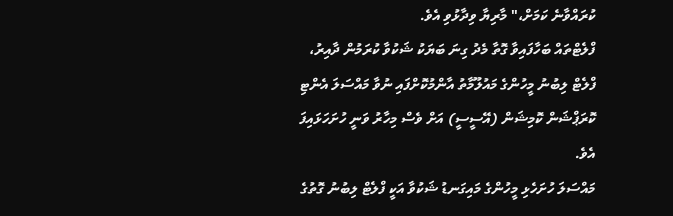ކުރައްވާނެ ކަމަށް،" މާރިޔާ ވިދާޅުވި އެވެ.
ފްލެޓްތައް ބަހާފައިވާ ގޮތާ މެދު ގިނަ ބަޔަކު ޝަކުވާ ކުރަމުން ދާއިރު، ފްލެޓް ލިބުނު މީހުންގެ މައުލޫމާތު އާންމުކޮށްފައި ނުވާ މައްސަލަ އެންޓި ކޮރަޕްޝަން ކޮމިޝަން (އޭސީސީ) އަށް ވެސް މިހާރު ވަނީ ހުށަހަޅައިފަ އެވެ.
މައްސަލަ ހުށަހެޅި މީހުންގެ މައިގަނޑު ޝަކުވާ އަކީ ފްލެޓް ލިބުނު ގޮތުގެ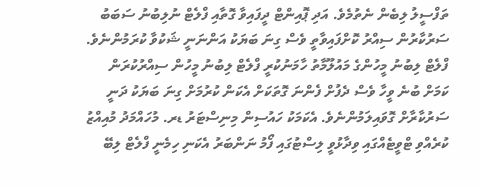ތަފްސީލު ލިބެން ނެތުމެވެ. އަދި ޕޮއިންޓް ދީފައިވާ ގޮތާއި ފްލެޓް ނުލިބުނު ސަބަބު ސަރުކާރުން ސިއްރު ކޮށްފައިވާތީ ވެސް ގިނަ ބަޔަކު އަންނަނީ ޝަކުވާ ކުރަމުންނެވެ.
ފްލެޓް ލިބުނު މީހުންގެ މައުލޫމާތު ހާމަނުކުރީ ފްލެޓް ލިބުނު މީހުން ސިއްރުކުރަން ކަމަށް ބުނެ ވީހާ ވެސް ދެފުށް ފެންނަ ގޮތަކަށް އެކަން ކުރުމަށް ގިނަ ބަޔަކު ދަނީ ސަރުކާރާށް ގޮވައިލަމުންނެވެ. އެކަމަކު ހައުސިން މިނިސްޓަރު ޑރ. މުހައްމަދު މުއިއްޒު ކުރެއްވި ޓްވީޓެއްގައި ވިދާޅުވީ ލިސްޓުގައި ފޯމު ނަންބަރު އެކަނި ހިމެނީ ފްލެޓް ލިބޭ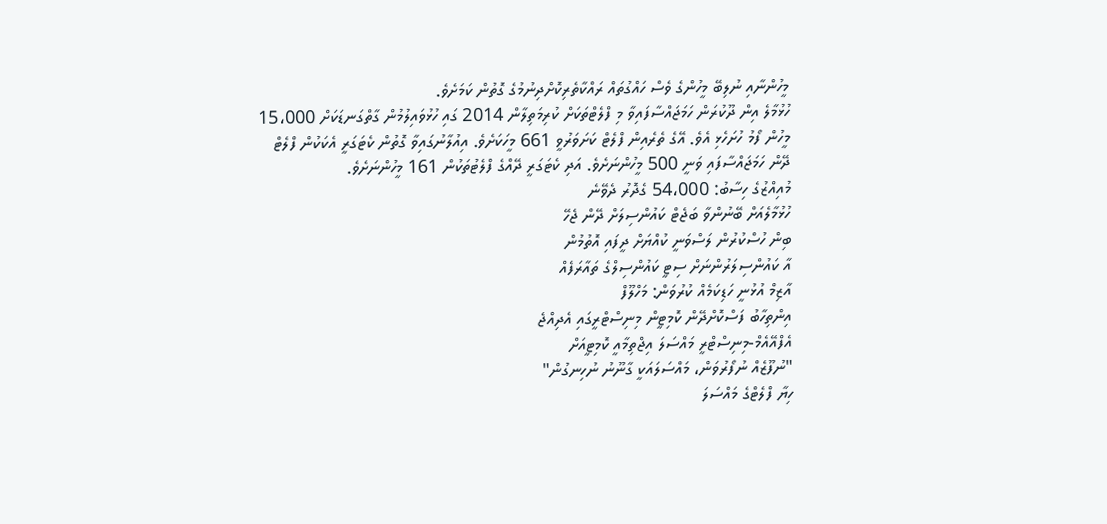މީހުންނާއި ނުލިބޭ މީހުންގެ ވެސް ހައްގުތައް ރައްކާތެރިކޮށްދިނުމުގެ ގޮތުން ކަމަށެވެ.
ހުޅުމާލެ އިން ދޫކުރަން ހަމަޖައްސާފައިވާ މި ފްލެޓްތަކަށް ކުރިމަތިލާން 2014 ގައި ހުޅުވައިލުމުން ގާތްގަނޑަކަށް 15،000 މީހުން ފޯމު ހުށަހެޅި އެވެ. އޭގެ ތެރެއިން ފްލެޓް ކަށަވަރުވީ 661 މީހަކަށެވެ. އިއުލާނުގައިވާ ގޮތުން ކެޓަގަރީ އެކަކުން ފްލެޓް ދޭން ހަމަޖައްސާފައި ވަނީ 500 މީހުންނަށެވެ. އަދި ކެޓަގަރީ ދޭއްގެ ފްލެޓުތަކުން 161 މީހުންނަށެވެ.
މުއިއްޒުގެ ހިސާބު: 54،000 ގެދޮރު ދެވޭނެ
ހުޅުމާލެއަށް ބޭނުންވާ ބަޖެޓް ކައުންސިލަށް ދޭން ޖެހޭ
ބިން ހުސްކުރުން ލަސްވަނީ ކުއްޔަށް ދީފައި އޮތުމުން
އާ ކައުންސިލަރުންނަށް ސިޓީ ކައުންސިލްގެ ތައާރަފެއް
އާޒިމް އުޅުނީ ހަޑިކަމެއް ކުރުވަން: މަހްލޫފް
އިންތިހާބު ފަސްކޮށްދޭން ކޮމިޓީން މިނިސްޓްރީގައި އެދިއްޖެ
އެފްއޭއެމް-މިނިސްޓްރީ މައްސަލަ އިޖްތިމާއީ ކޮމިޓީއަށް
"ނުފޫޒެއް ނުފޯރުވަން، މައްސަލައަކީ ގާނޫނު ނުހިނގުން"
ހިޔާ ފްލެޓްގެ މައްސަލަ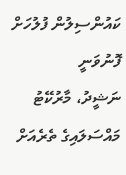ކައުންސިލުން ފުލުހަށް ފޮނުވަނީ
ނަޝީދު، މާރުކޭޓު މައްސަލައިގެ ތެރެއަށް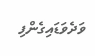ވަދެވަޑައިގެންފި